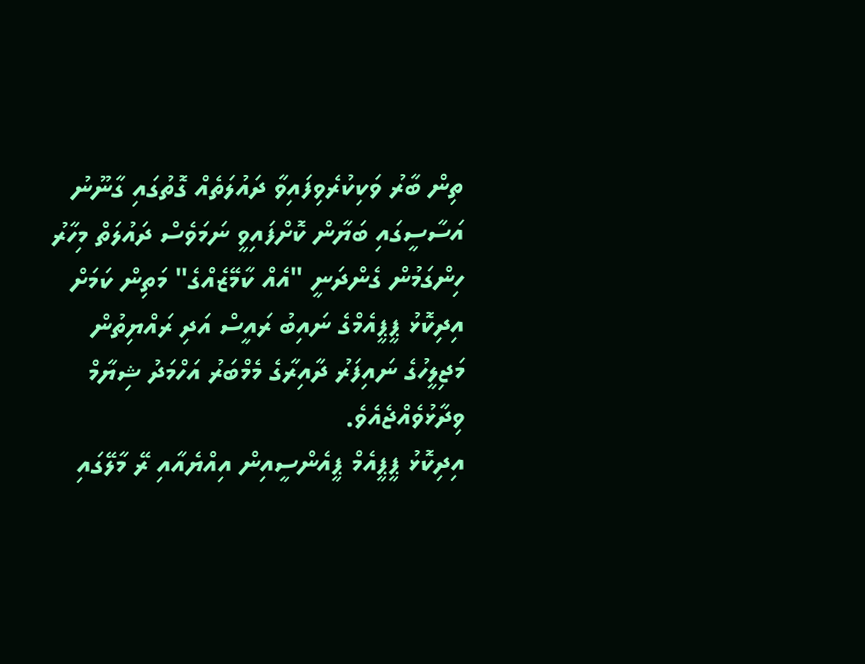ތިން ބާރު ވަކިކުރެވިފައިވާ ދައުލަތެއް ގޮތުގައި ގާނޫނު އަސާސީގައި ބަޔާން ކޮށްފައިވީ ނަމަވެސް ދައުލަތް މިހާރު ހިންގަމުން ގެންދަނީ "އެއް ކާމޭޒެއްގެ" މަތިން ކަމަށް އިދިކޮޅު ޕީޕީއެމްގެ ނައިބު ރައީސް އަދި ރައްޔިތުން މަޖިލީހުގެ ނައިފަރު ދާއިރާގެ މެމްބަރު އަހްމަދު ޝިޔާމް ވިދާޅުވެއްޖެއެވެ.
އިދިކޮޅު ޕީޕީއެމް ޕީއެންސީއިން އިއްޔެއާއި ރޭ މާލޭގައި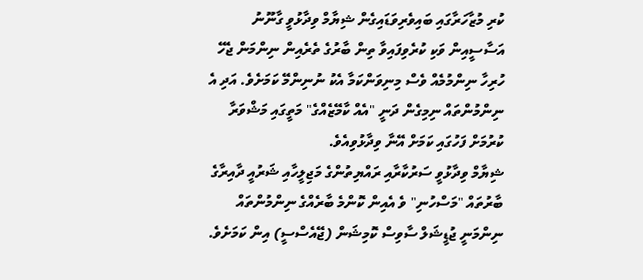ކުރި މުޒާހަރާގައި ބައިވެރިވަޑައިގެން ޝިޔާމް ވިދާޅުވީ ގާނޫނު އަސާސީއިން ވަކި ކުރެވިފައިވާ ތިން ބާރުގެ ތެރެއިން ނިންމަން ޖެހޭ ހުރިހާ ނިންމުމެއް ވެސް މިނިވަންކަމާ އެކު ނުނިންމޭ ކަމަށެވެ. އަދި އެ ނިންމުންތައް ނިމިގެން ދަނީ "އެއް ކާމޭޒެއްގެ" މަތީގައި މަޝްވަރާ ކުރުމަށް ފަހުގައި ކަމަށް އޭނާ ވިދާޅުވިއެވެ.
ޝިޔާމް ވިދާޅުވީ ސަރުކާރާއި ރައްޔިތުންގެ މަޖިލީހާއި ޝަރުއީ ދާއިރާގެ ބާރުތައް "މަސްހުނި" ވެ އެއިން ކޮންމެ ބާރެއްގެ ނިންމުންތައް ނިންމަނީ ޖުޑީޝަލް ސާވިސް ކޮމިޝަން (ޖޭއެސްސީ) އިން ކަމަށެވެ.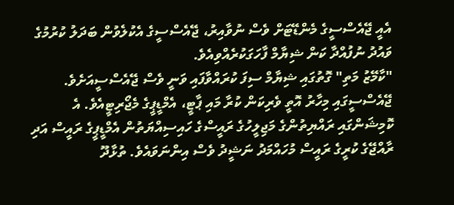އެއީ ޖޭއެސްސީގެ މެންޑޭޓަށް ވެސް ނުވާއިރު، ޖޭއެސްސީގެ އެކުލެވުން ބަދަލު ކުރުމުގެ ވައުދު ނުފުއްދާ ކަން ޝިޔާމް ފާހަގަކުރެއްވިއެވެ.
"ކާމޭޒު މަތި" ގޮތުގައި ޝިޔާމް ސިފަ ކުރައްވާފައި ވަނީ ވެސް ޖޭއެސްސީއަށެވެ.
ޖޭއެސްސީގައި މިހާރު އޮތީ ވެރިކަން ކުރާ މައި ޕާޓީ، އެމްޑީޕީގެ މެޖޯރިޓީއެވެ. އެ ކޮމިޝަންގައި ރައްޔިތުންގެ މަޖިލީހުގެ ރައީސްގެ ހައިސިއްޔަތުން އެމްޑީޕީގެ ރައީސް އަދި ރާއްޖޭގެ ކުރީގެ ރައީސް މުހައްމަދު ނަޝީދު ވެސް އިންނަވައެވެ. ތުޅާދޫ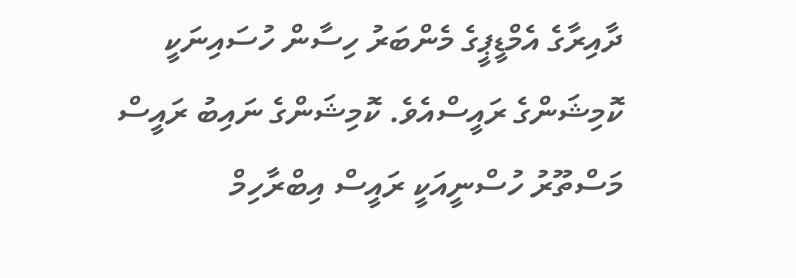ދާއިރާގެ އެމްޑީޕީގެ މެންބަރު ހިސާން ހުސައިނަކީ ކޮމިޝަންގެ ރައީސްއެވެ. ކޮމިޝަންގެ ނައިބު ރައީސް މަސްތޫރު ހުސްނީއަކީ ރައީސް އިބްރާހިމް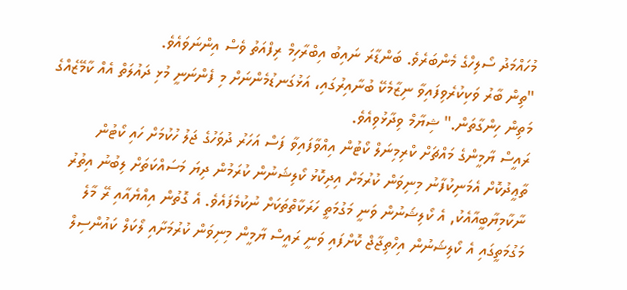މުހައްމަދު ސޯލިހްގެ މެންބަރެވެ. ބަންޑާރަ ނައިބު އިބްރާހިމް ރިފްއަތު ވެސް އިންނަވައެވެ.
"ތިން ބާރު ވަކިކުރެވިފައިވާ ނިޒާމެކޭ ބުނާއިރުގައި، އަޅުގަނޑުމެންނަށް މި ފެންނަނީ މުޅި ދައުލަތް އެއް ކާމޭޒެއްގެ މަތިން ހިންގާތަން." ޝިޔާމް ވިދާޅުވިއެވެ.
ރައީސް ޔާމީންގެ މައްޗަށް ކްރިމިނަލް ކޯޓުން އިއްވާފައިވާ ފަސް އަހަރު ދުވަހުގެ ޖަލު ހުކުމަށް ހައި ކޯޓުން ތާޢީދުކޮށް އެމަނިކުފާނު މިނިވަން ކުރުމަށް އިދިކޮޅު ކޯލިޝަނުން ކުރަމުން ދިޔަ މަސައްކަތަށް ލިބުނު އިތުރު ނާކާމިޔާބީއާއެކު, އެ ކޯލިޝަނުން ވަނީ މަގުމަތީ ހަރަކާތްތަކަށް ނުކުމެފައެވެ. އެ ގޮތުން އިއްޔެއާއި ރޭ މާލެ މަގުމަތީގައި އެ ކޯލިޝަނުން އިހްތިޖާޖް ކޮށްފައި ވަނީ ރައީސް ޔާމީން މިނިވަން ކުރުމަށާއި ލޯކަލް ކައުންސިލް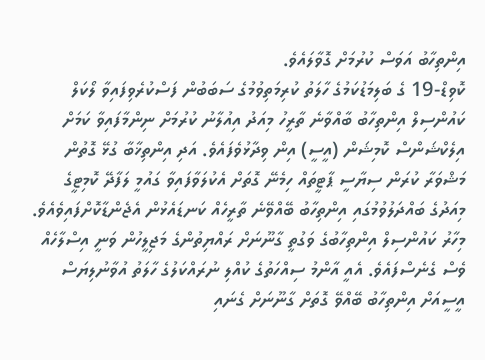އިންތިހާބު އަވަސް ކުރުމަށް ގޮވާލައެވެ.
ކޮވިޑް-19 ގެ ބަލިމަޑުކަމުގެ ހާލަތު ކުރިމަތިވުމުގެ ސަބަބުން ފަސްކުރެވިފައިވާ ލޯކަލް ކައުންސިލް އިންތިހާބު ބާއްވާނެ ތާރީހު މިއަދު އިއުލާނު ކުރުމަށް ނިންމާފައިވާ ކަމަށް އިލެކްޝަންސް ކޮމިޝަން (އީސީ) އިން ވިދާޅުވެފައެވެ. އަދި އިންތިޚާބާ ގުޅޭ ގޮތުން މަޝްވަރާ ކުރަން ސިޔާސީ ޕާޓީތައް ހިމެނޭ ގޮތަށް އެކުލަވާފައިވާ ގައުމީ ލަފާދޭ ކޮމިޓީގެ މިއަދުގެ ބައްދަލުވުމުގައި އިންތިހާބު ބޭއްވޭނެ ތާރީހެއް ކަނޑައެޅުން އެޖެންޑާކޮށްފައިވެއެވެ.
މިހާރު ކައުންސިލް އިންތިހާބުގެ ވަގުތީ ގާނޫނަށް ރައްޔިތުންގެ މަޖިލީހުން ވަނީ އިސްލާހެއް ވެސް ގެނެސްފައެވެ. އެއީ އާންމު ސިއްހަތުގެ ކުއްލި ނުރައްކަލުގެ ހާލަތު އުވާނުލިޔަސް އީސީއަށް އިންތިހާބު ބޭއްވޭ ގޮތަށް ގާނޫނަށް ގެނައި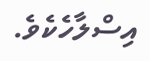އިސްލާހެކެވެ.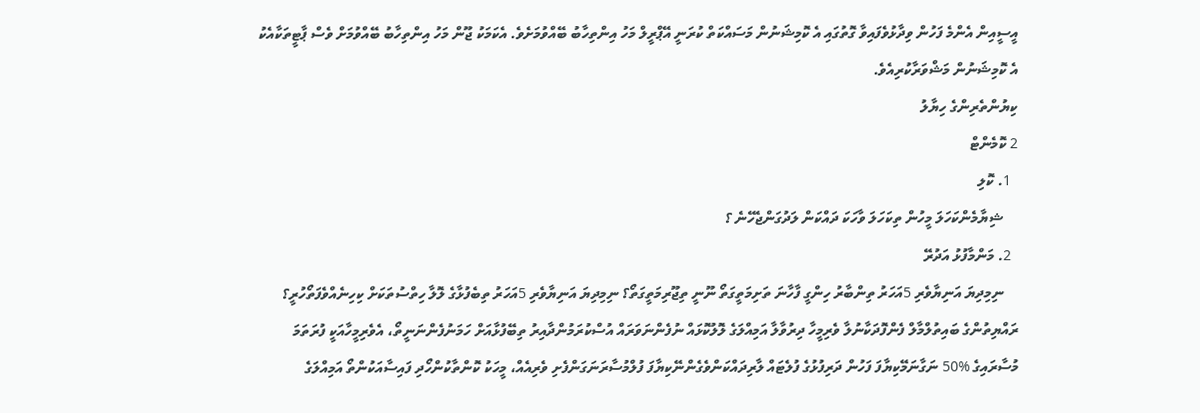އީސީއިން އެންމެ ފަހުން ވިދާޅުވެފައިވާ ގޮތުގައި އެ ކޮމިޝަނުން މަސައްކަތް ކުރަނީ އޭޕްރީލް މަހު އިންތިހާބު ބޭއްވުމަށެވެ. އެކަމަކު ޖޫން މަހު އިންތިހާބު ބޭއްވުމަށް ވެސް ޕާޓީތަކާއެކު އެ ކޮމިޝަނުން މަޝްވަރާކުރިއެވެ.
ކިޔުންތެރިންގެ ހިޔާލު
2 ކޮމެންޓް
  1. ކޮލި
    ޝިޔާމެންކަހަލަ މީހުން ތިކަހަލަ ވާހަކަ ދައްކަން ލަދުގަންޖެހޭނެ ؟
  2. މަންމާފުޅު އަދުރޭ
    ނިމިދިޔަ އަނިޔާވެރި 5އަހަރު ތިންބާރު ހިންގީ ފާހާނަ ތަށިމަތީގަތޯ ނޫނީ ތިޖޫރިމަތީގަތޯ؟ ނިމިދިޔަ އަނިޔާވެރި 5އަހަރު ތިބެފުޅާގެ ލޮލާ ހިތްސުތަކަށް ކިހިނެއްވެފަތޯހުރީ؟ ރައްޔިތުންގެ ބައިތުލްމާލް ފެންފޮދަކާނުލާ ވެރިމީހާ ދިރުވާލާ އަމިއްލަގެ ލޮލުކޮޅައް ނުފެންނަވަރައް އުސްކުރަމުންދާއިރު ތިބޭފުޅާއަށް ހަމަނުފެންނަނީތޯ، އެވެރިމީހާއަކީ ފުރަތަމަ މުސާރައިގެ %50 ނަގާނަމޭކިޔާފަ ފަހުން ދަރިފުޅުގެ ފުލެޓައް ލާރިދައްކަންވެގެންނޭކިޔާފަ ފުލްމުސާރަނަގަންފެށި ވެރިއެއް، މީހަކު ކޮންތާކުންހޯދި ފައިސާއަކުންތޯ އަމިއްލަގެ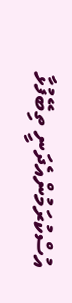އުސްކުރަމުންއެދަނީ ތިބޭފުޅާ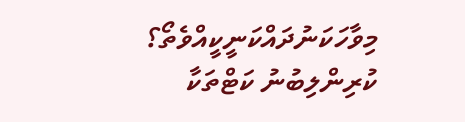މިވާހަކަނުދައްކަނީކީއްވެތޯ؟ ކުރިންލިބުނު ކަޓްތަކާ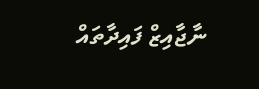ނާޖާއިޒް ފައިދާތައް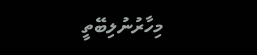މިހާރުނުލިބޭތީ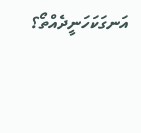އަނގަކަހަނީދެއްތޯ؟